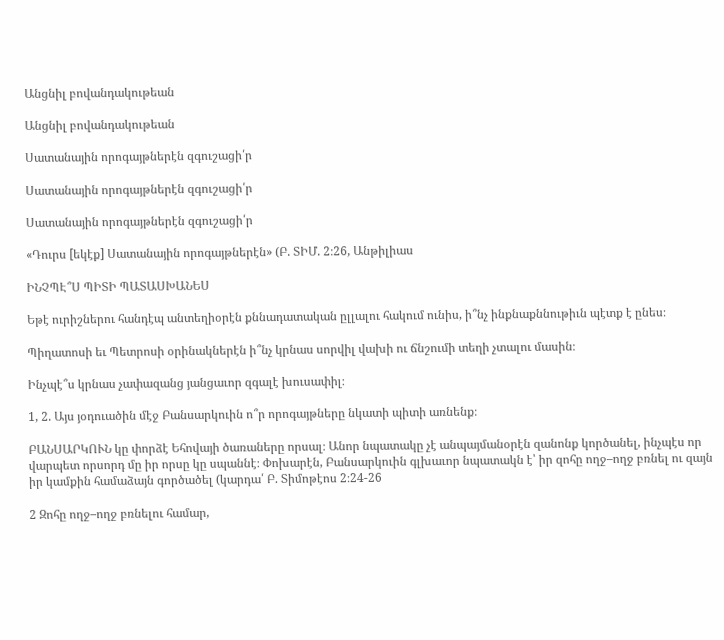Անցնիլ բովանդակութեան

Անցնիլ բովանդակութեան

Սատանային որոգայթներէն զգուշացի՛ր

Սատանային որոգայթներէն զգուշացի՛ր

Սատանային որոգայթներէն զգուշացի՛ր

«Դուրս [եկէք] Սատանային որոգայթներէն» (Բ. ՏԻՄ. 2։26, Անթիլիաս

ԻՆՉՊԷ՞Ս ՊԻՏԻ ՊԱՏԱՍԽԱՆԵՍ

Եթէ ուրիշներու հանդէպ անտեղիօրէն քննադատական ըլլալու հակում ունիս, ի՞նչ ինքնաքննութիւն պէտք է ընես։

Պիղատոսի եւ Պետրոսի օրինակներէն ի՞նչ կրնաս սորվիլ վախի ու ճնշումի տեղի չտալու մասին։

Ինչպէ՞ս կրնաս չափազանց յանցաւոր զգալէ խուսափիլ։

1, 2. Այս յօդուածին մէջ Բանսարկուին ո՞ր որոգայթները նկատի պիտի առնենք։

ԲԱՆՍԱՐԿՈՒՆ կը փորձէ Եհովայի ծառաները որսալ։ Անոր նպատակը չէ անպայմանօրէն զանոնք կործանել, ինչպէս որ վարպետ որսորդ մը իր որսը կը սպաննէ։ Փոխարէն, Բանսարկուին գլխաւոր նպատակն է՝ իր զոհը ողջ–ողջ բռնել ու զայն իր կամքին համաձայն գործածել (կարդա՛ Բ. Տիմոթէոս 2։24-26

2 Զոհը ողջ–ողջ բռնելու համար,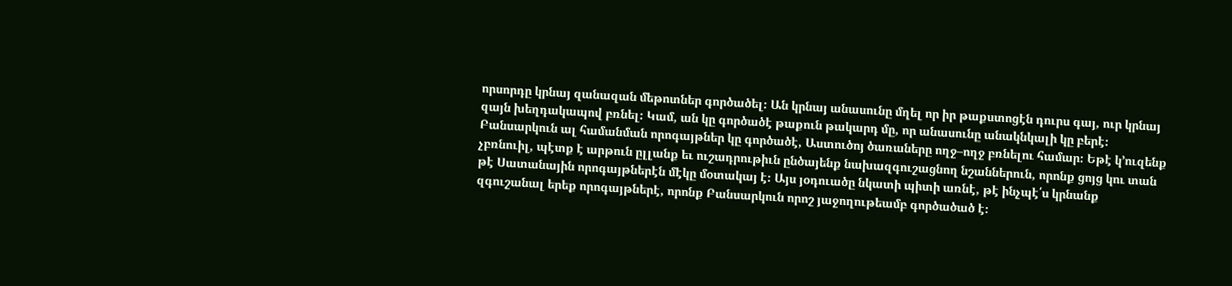որսորդը կրնայ զանազան մեթոտներ գործածել։ Ան կրնայ անասունը մղել որ իր թաքստոցէն դուրս գայ, ուր կրնայ զայն խեղդակապով բռնել։ Կամ, ան կը գործածէ թաքուն թակարդ մը, որ անասունը անակնկալի կը բերէ։ Բանսարկուն ալ համանման որոգայթներ կը գործածէ, Աստուծոյ ծառաները ողջ–ողջ բռնելու համար։ Եթէ կ’ուզենք չբռնուիլ, պէտք է արթուն ըլլանք եւ ուշադրութիւն ընծայենք նախազգուշացնող նշաններուն, որոնք ցոյց կու տան թէ Սատանային որոգայթներէն մէկը մօտակայ է։ Այս յօդուածը նկատի պիտի առնէ, թէ ինչպէ՛ս կրնանք զգուշանալ երեք որոգայթներէ, որոնք Բանսարկուն որոշ յաջողութեամբ գործածած է։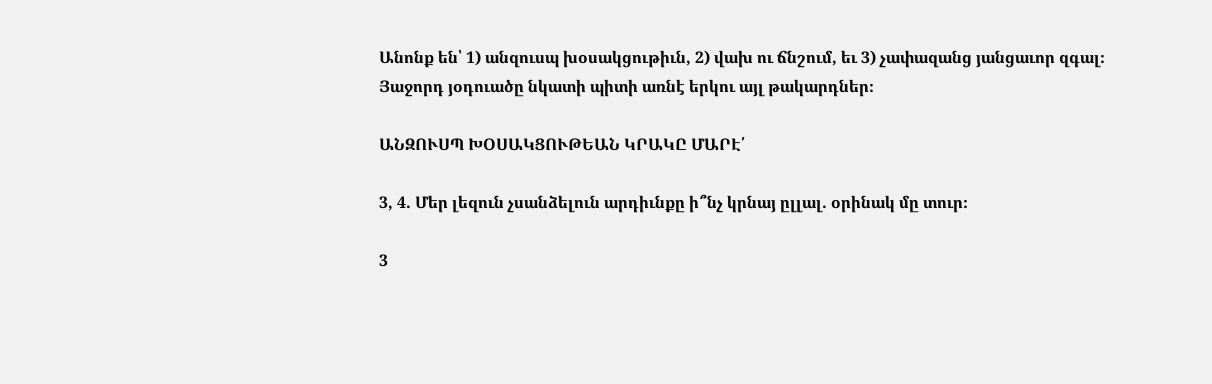Անոնք են՝ 1) անզուսպ խօսակցութիւն, 2) վախ ու ճնշում, եւ 3) չափազանց յանցաւոր զգալ։ Յաջորդ յօդուածը նկատի պիտի առնէ երկու այլ թակարդներ։

ԱՆԶՈՒՍՊ ԽՕՍԱԿՑՈՒԹԵԱՆ ԿՐԱԿԸ ՄԱՐԷ՛

3, 4. Մեր լեզուն չսանձելուն արդիւնքը ի՞նչ կրնայ ըլլալ. օրինակ մը տուր։

3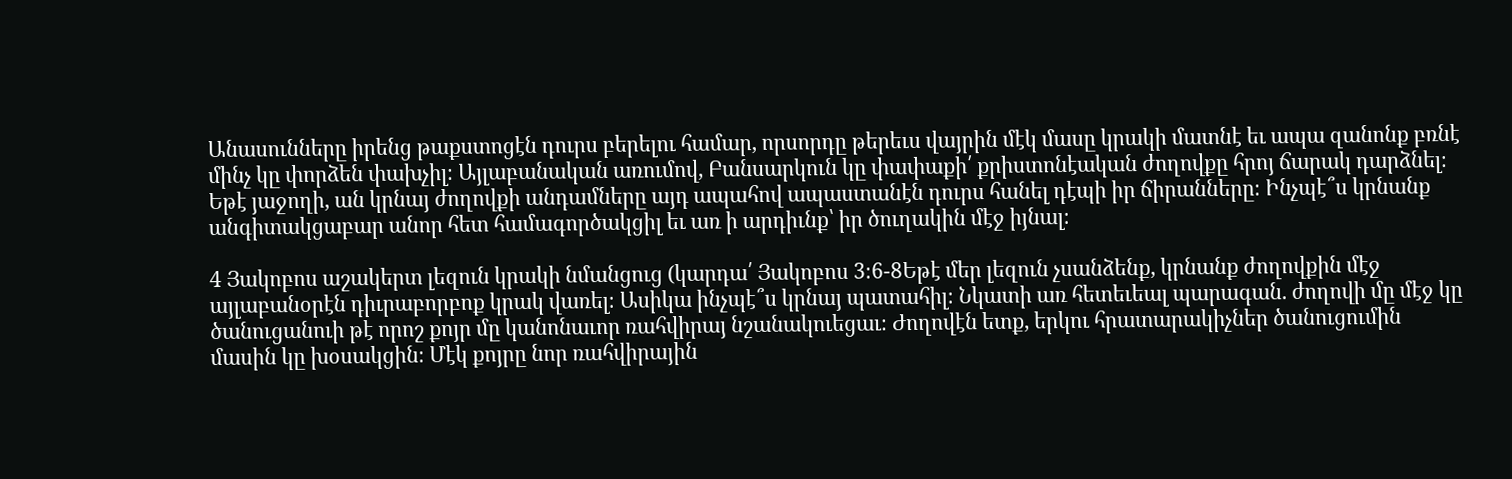Անասունները իրենց թաքստոցէն դուրս բերելու համար, որսորդը թերեւս վայրին մէկ մասը կրակի մատնէ եւ ապա զանոնք բռնէ մինչ կը փորձեն փախչիլ։ Այլաբանական առումով, Բանսարկուն կը փափաքի՛ քրիստոնէական ժողովքը հրոյ ճարակ դարձնել։ Եթէ յաջողի, ան կրնայ ժողովքի անդամները այդ ապահով ապաստանէն դուրս հանել դէպի իր ճիրանները։ Ինչպէ՞ս կրնանք անգիտակցաբար անոր հետ համագործակցիլ եւ առ ի արդիւնք՝ իր ծուղակին մէջ իյնալ։

4 Յակոբոս աշակերտ լեզուն կրակի նմանցուց (կարդա՛ Յակոբոս 3։6-8Եթէ մեր լեզուն չսանձենք, կրնանք ժողովքին մէջ այլաբանօրէն դիւրաբորբոք կրակ վառել։ Ասիկա ինչպէ՞ս կրնայ պատահիլ։ Նկատի առ հետեւեալ պարագան. ժողովի մը մէջ կը ծանուցանուի թէ որոշ քոյր մը կանոնաւոր ռահվիրայ նշանակուեցաւ։ Ժողովէն ետք, երկու հրատարակիչներ ծանուցումին մասին կը խօսակցին։ Մէկ քոյրը նոր ռահվիրային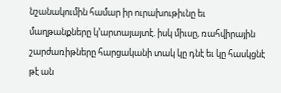նշանակումին համար իր ուրախութիւնը եւ մաղթանքները կ’արտայայտէ. իսկ միւսը, ռահվիրային շարժառիթները հարցականի տակ կը դնէ եւ կը հասկցնէ թէ ան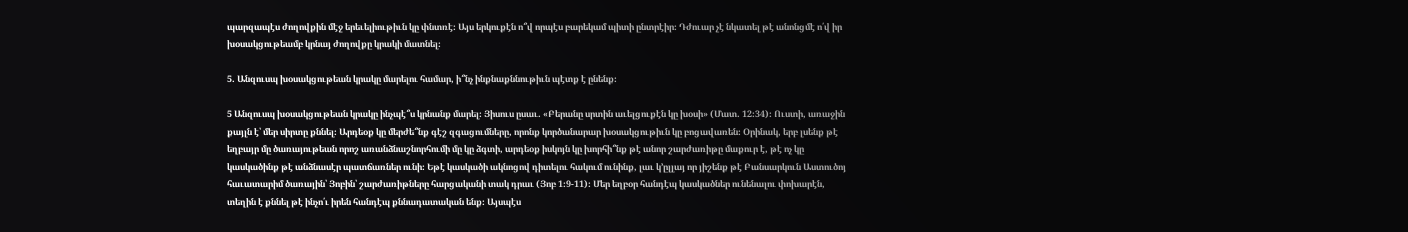պարզապէս ժողովքին մէջ երեւելիութիւն կը փնտռէ։ Այս երկուքէն ո՞վ որպէս բարեկամ պիտի ընտրէիր։ Դժուար չէ նկատել թէ անոնցմէ ո՛վ իր խօսակցութեամբ կրնայ ժողովքը կրակի մատնել։

5. Անզուսպ խօսակցութեան կրակը մարելու համար, ի՞նչ ինքնաքննութիւն պէտք է ընենք։

5 Անզուսպ խօսակցութեան կրակը ինչպէ՞ս կրնանք մարել։ Յիսուս ըսաւ. «Բերանը սրտին աւելցուքէն կը խօսի» (Մատ. 12։34)։ Ուստի, առաջին քայլն է՝ մեր սիրտը քննել։ Արդեօք կը մերժե՞նք գէշ զգացումները, որոնք կործանարար խօսակցութիւն կը բոցավառեն։ Օրինակ, երբ լսենք թէ եղբայր մը ծառայութեան որոշ առանձնաշնորհումի մը կը ձգտի, արդեօք իսկոյն կը խորհի՞նք թէ անոր շարժառիթը մաքուր է, թէ ոչ կը կասկածինք թէ անձնասէր պատճառներ ունի։ Եթէ կասկածի ակնոցով դիտելու հակում ունինք, լաւ կ’ըլլայ որ յիշենք թէ Բանսարկուն Աստուծոյ հաւատարիմ ծառային՝ Յոբին՝ շարժառիթները հարցականի տակ դրաւ (Յոբ 1։9-11)։ Մեր եղբօր հանդէպ կասկածներ ունենալու փոխարէն, տեղին է քննել թէ ինչո՛ւ իրեն հանդէպ քննադատական ենք։ Այսպէս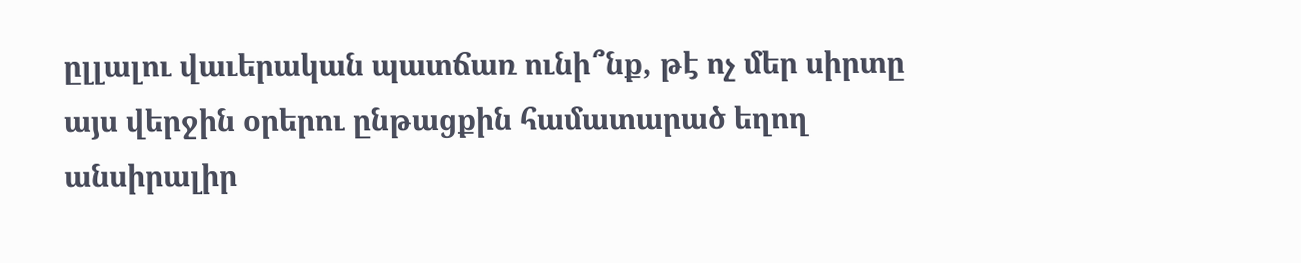ըլլալու վաւերական պատճառ ունի՞նք, թէ ոչ մեր սիրտը այս վերջին օրերու ընթացքին համատարած եղող անսիրալիր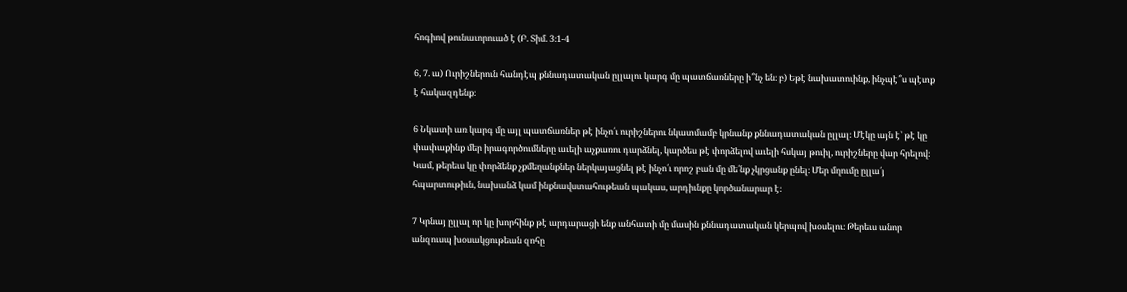հոգիով թունաւորուած է (Բ. Տիմ. 3։1-4

6, 7. ա) Ուրիշներուն հանդէպ քննադատական ըլլալու կարգ մը պատճառները ի՞նչ են։ բ) Եթէ նախատուինք, ինչպէ՞ս պէտք է հակազդենք։

6 Նկատի առ կարգ մը այլ պատճառներ թէ ինչո՛ւ ուրիշներու նկատմամբ կրնանք քննադատական ըլլալ։ Մէկը այն է՝ թէ կը փափաքինք մեր իրագործումները աւելի աչքառու դարձնել, կարծես թէ փորձելով աւելի հսկայ թուիլ, ուրիշները վար հրելով։ Կամ, թերեւս կը փորձենք չքմեղանքներ ներկայացնել թէ ինչո՛ւ որոշ բան մը մե՛նք չկրցանք ընել։ Մեր մղումը ըլլա՛յ հպարտութիւն, նախանձ կամ ինքնավստահութեան պակաս, արդիւնքը կործանարար է։

7 Կրնայ ըլլալ որ կը խորհինք թէ արդարացի ենք անհատի մը մասին քննադատական կերպով խօսելու։ Թերեւս անոր անզուսպ խօսակցութեան զոհը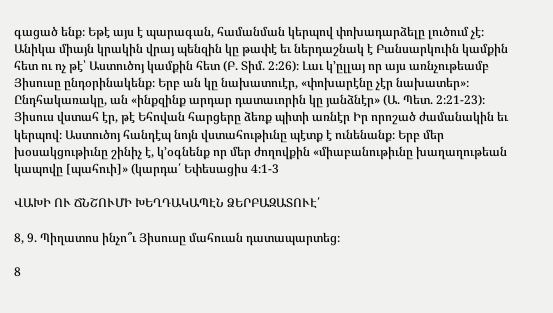գացած ենք։ Եթէ այս է պարագան, համանման կերպով փոխադարձելը լուծում չէ։ Անիկա միայն կրակին վրայ պենզին կը թափէ եւ ներդաշնակ է Բանսարկուին կամքին հետ ու ոչ թէ՝ Աստուծոյ կամքին հետ (Բ. Տիմ. 2։26)։ Լաւ կ’ըլլայ որ այս առնչութեամբ Յիսուսը ընդօրինակենք։ Երբ ան կը նախատուէր, «փոխարէնը չէր նախատեր»։ Ընդհակառակը, ան «ինքզինք արդար դատաւորին կը յանձնէր» (Ա. Պետ. 2։21-23)։ Յիսուս վստահ էր, թէ Եհովան հարցերը ձեռք պիտի առնէր Իր որոշած ժամանակին եւ կերպով։ Աստուծոյ հանդէպ նոյն վստահութիւնը պէտք է ունենանք։ Երբ մեր խօսակցութիւնը շինիչ է, կ’օգնենք որ մեր ժողովքին «միաբանութիւնը խաղաղութեան կապովը [պահուի]» (կարդա՛ Եփեսացիս 4։1-3

ՎԱԽԻ ՈՒ ՃՆՇՈՒՄԻ ԽԵՂԴԱԿԱՊԷՆ ՁԵՐԲԱԶԱՏՈՒԷ՛

8, 9. Պիղատոս ինչո՞ւ Յիսուսը մահուան դատապարտեց։

8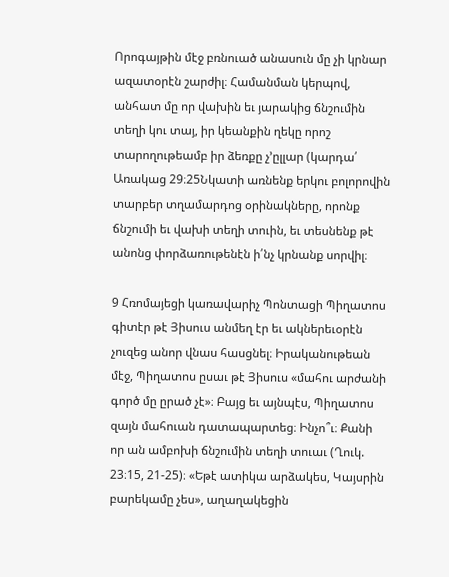Որոգայթին մէջ բռնուած անասուն մը չի կրնար ազատօրէն շարժիլ։ Համանման կերպով, անհատ մը որ վախին եւ յարակից ճնշումին տեղի կու տայ, իր կեանքին ղեկը որոշ տարողութեամբ իր ձեռքը չ’ըլլար (կարդա՛ Առակաց 29։25Նկատի առնենք երկու բոլորովին տարբեր տղամարդոց օրինակները, որոնք ճնշումի եւ վախի տեղի տուին, եւ տեսնենք թէ անոնց փորձառութենէն ի՛նչ կրնանք սորվիլ։

9 Հռոմայեցի կառավարիչ Պոնտացի Պիղատոս գիտէր թէ Յիսուս անմեղ էր եւ ակներեւօրէն չուզեց անոր վնաս հասցնել։ Իրականութեան մէջ, Պիղատոս ըսաւ թէ Յիսուս «մահու արժանի գործ մը ըրած չէ»։ Բայց եւ այնպէս, Պիղատոս զայն մահուան դատապարտեց։ Ինչո՞ւ։ Քանի որ ան ամբոխի ճնշումին տեղի տուաւ (Ղուկ. 23։15, 21-25)։ «Եթէ ատիկա արձակես, Կայսրին բարեկամը չես», աղաղակեցին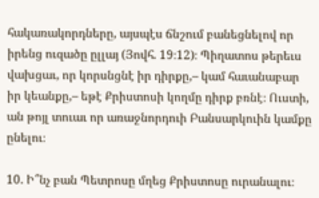հակառակորդները, այսպէս ճնշում բանեցնելով որ իրենց ուզածը ըլլայ (Յովհ. 19։12)։ Պիղատոս թերեւս վախցաւ, որ կորսնցնէ իր դիրքը,– կամ հաւանաբար իր կեանքը,– եթէ Քրիստոսի կողմը դիրք բռնէ։ Ուստի, ան թոյլ տուաւ որ առաջնորդուի Բանսարկուին կամքը ընելու։

10. Ի՞նչ բան Պետրոսը մղեց Քրիստոսը ուրանալու։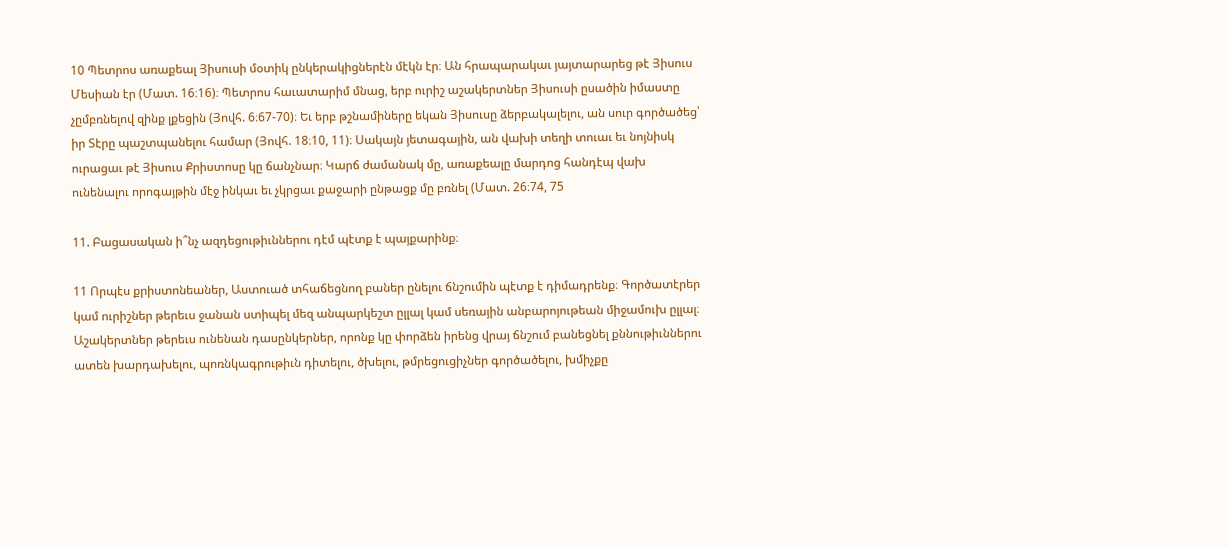10 Պետրոս առաքեալ Յիսուսի մօտիկ ընկերակիցներէն մէկն էր։ Ան հրապարակաւ յայտարարեց թէ Յիսուս Մեսիան էր (Մատ. 16։16)։ Պետրոս հաւատարիմ մնաց, երբ ուրիշ աշակերտներ Յիսուսի ըսածին իմաստը չըմբռնելով զինք լքեցին (Յովհ. 6։67-70)։ Եւ երբ թշնամիները եկան Յիսուսը ձերբակալելու, ան սուր գործածեց՝ իր Տէրը պաշտպանելու համար (Յովհ. 18։10, 11)։ Սակայն յետագային, ան վախի տեղի տուաւ եւ նոյնիսկ ուրացաւ թէ Յիսուս Քրիստոսը կը ճանչնար։ Կարճ ժամանակ մը, առաքեալը մարդոց հանդէպ վախ ունենալու որոգայթին մէջ ինկաւ եւ չկրցաւ քաջարի ընթացք մը բռնել (Մատ. 26։74, 75

11. Բացասական ի՞նչ ազդեցութիւններու դէմ պէտք է պայքարինք։

11 Որպէս քրիստոնեաներ, Աստուած տհաճեցնող բաներ ընելու ճնշումին պէտք է դիմադրենք։ Գործատէրեր կամ ուրիշներ թերեւս ջանան ստիպել մեզ անպարկեշտ ըլլալ կամ սեռային անբարոյութեան միջամուխ ըլլալ։ Աշակերտներ թերեւս ունենան դասընկերներ, որոնք կը փորձեն իրենց վրայ ճնշում բանեցնել քննութիւններու ատեն խարդախելու, պոռնկագրութիւն դիտելու, ծխելու, թմրեցուցիչներ գործածելու, խմիչքը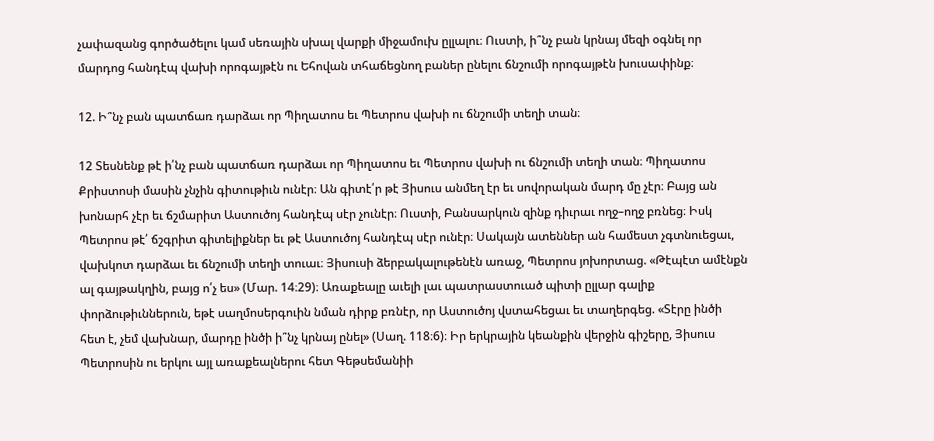չափազանց գործածելու կամ սեռային սխալ վարքի միջամուխ ըլլալու։ Ուստի, ի՞նչ բան կրնայ մեզի օգնել որ մարդոց հանդէպ վախի որոգայթէն ու Եհովան տհաճեցնող բաներ ընելու ճնշումի որոգայթէն խուսափինք։

12. Ի՞նչ բան պատճառ դարձաւ որ Պիղատոս եւ Պետրոս վախի ու ճնշումի տեղի տան։

12 Տեսնենք թէ ի՛նչ բան պատճառ դարձաւ որ Պիղատոս եւ Պետրոս վախի ու ճնշումի տեղի տան։ Պիղատոս Քրիստոսի մասին չնչին գիտութիւն ունէր։ Ան գիտէ՛ր թէ Յիսուս անմեղ էր եւ սովորական մարդ մը չէր։ Բայց ան խոնարհ չէր եւ ճշմարիտ Աստուծոյ հանդէպ սէր չունէր։ Ուստի, Բանսարկուն զինք դիւրաւ ողջ–ողջ բռնեց։ Իսկ Պետրոս թէ՛ ճշգրիտ գիտելիքներ եւ թէ Աստուծոյ հանդէպ սէր ունէր։ Սակայն ատեններ ան համեստ չգտնուեցաւ, վախկոտ դարձաւ եւ ճնշումի տեղի տուաւ։ Յիսուսի ձերբակալութենէն առաջ, Պետրոս յոխորտաց. «Թէպէտ ամէնքն ալ գայթակղին, բայց ո՛չ ես» (Մար. 14։29)։ Առաքեալը աւելի լաւ պատրաստուած պիտի ըլլար գալիք փորձութիւններուն, եթէ սաղմոսերգուին նման դիրք բռնէր, որ Աստուծոյ վստահեցաւ եւ տաղերգեց. «Տէրը ինծի հետ է, չեմ վախնար, մարդը ինծի ի՞նչ կրնայ ընել» (Սաղ. 118։6)։ Իր երկրային կեանքին վերջին գիշերը, Յիսուս Պետրոսին ու երկու այլ առաքեալներու հետ Գեթսեմանիի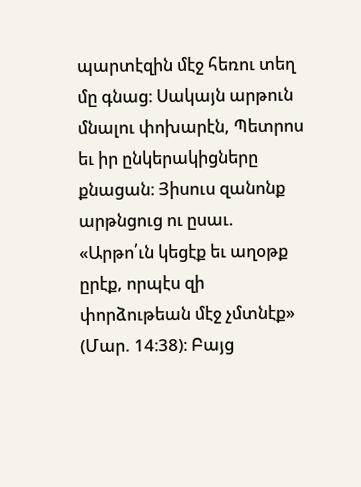պարտէզին մէջ հեռու տեղ մը գնաց։ Սակայն արթուն մնալու փոխարէն, Պետրոս եւ իր ընկերակիցները քնացան։ Յիսուս զանոնք արթնցուց ու ըսաւ. «Արթո՛ւն կեցէք եւ աղօթք ըրէք, որպէս զի փորձութեան մէջ չմտնէք» (Մար. 14։38)։ Բայց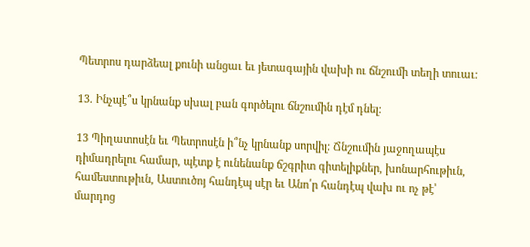Պետրոս դարձեալ քունի անցաւ եւ յետագային վախի ու ճնշումի տեղի տուաւ։

13. Ինչպէ՞ս կրնանք սխալ բան գործելու ճնշումին դէմ դնել։

13 Պիղատոսէն եւ Պետրոսէն ի՞նչ կրնանք սորվիլ։ Ճնշումին յաջողապէս դիմադրելու համար, պէտք է ունենանք ճշգրիտ գիտելիքներ, խոնարհութիւն, համեստութիւն, Աստուծոյ հանդէպ սէր եւ Անո՛ր հանդէպ վախ ու ոչ թէ՝ մարդոց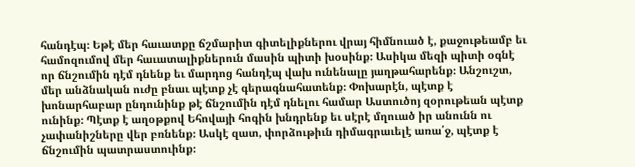հանդէպ։ Եթէ մեր հաւատքը ճշմարիտ գիտելիքներու վրայ հիմնուած է, քաջութեամբ եւ համոզումով մեր հաւատալիքներուն մասին պիտի խօսինք։ Ասիկա մեզի պիտի օգնէ որ ճնշումին դէմ դնենք եւ մարդոց հանդէպ վախ ունենալը յաղթահարենք։ Անշուշտ, մեր անձնական ուժը բնաւ պէտք չէ գերագնահատենք։ Փոխարէն, պէտք է խոնարհաբար ընդունինք թէ ճնշումին դէմ դնելու համար Աստուծոյ զօրութեան պէտք ունինք։ Պէտք է աղօթքով Եհովայի հոգին խնդրենք եւ սէրէ մղուած իր անունն ու չափանիշները վեր բռնենք։ Ասկէ զատ, փորձութիւն դիմագրաւելէ առա՛ջ, պէտք է ճնշումին պատրաստուինք։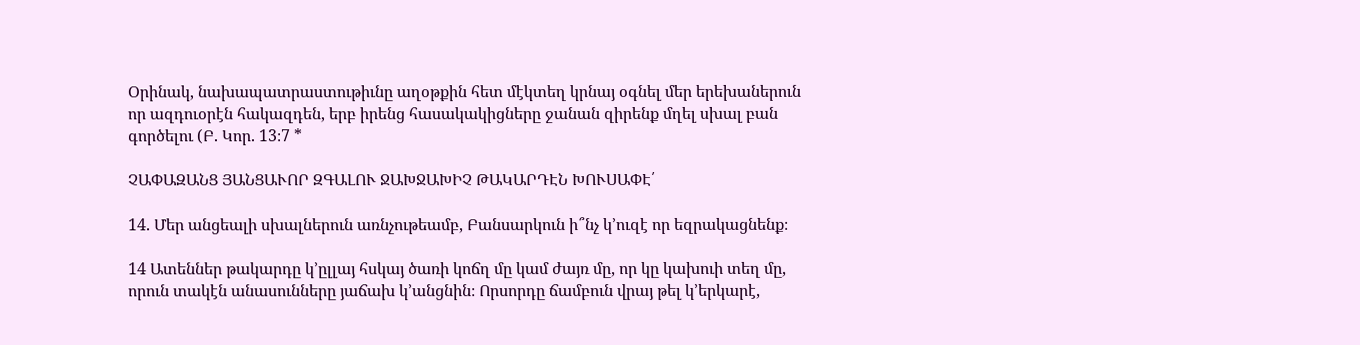Օրինակ, նախապատրաստութիւնը աղօթքին հետ մէկտեղ կրնայ օգնել մեր երեխաներուն որ ազդուօրէն հակազդեն, երբ իրենց հասակակիցները ջանան զիրենք մղել սխալ բան գործելու (Բ. Կոր. 13։7 *

ՉԱՓԱԶԱՆՑ ՅԱՆՑԱՒՈՐ ԶԳԱԼՈՒ ՋԱԽՋԱԽԻՉ ԹԱԿԱՐԴԷՆ ԽՈՒՍԱՓԷ՛

14. Մեր անցեալի սխալներուն առնչութեամբ, Բանսարկուն ի՞նչ կ’ուզէ որ եզրակացնենք։

14 Ատեններ թակարդը կ’ըլլայ հսկայ ծառի կոճղ մը կամ ժայռ մը, որ կը կախուի տեղ մը, որուն տակէն անասունները յաճախ կ’անցնին։ Որսորդը ճամբուն վրայ թել կ’երկարէ,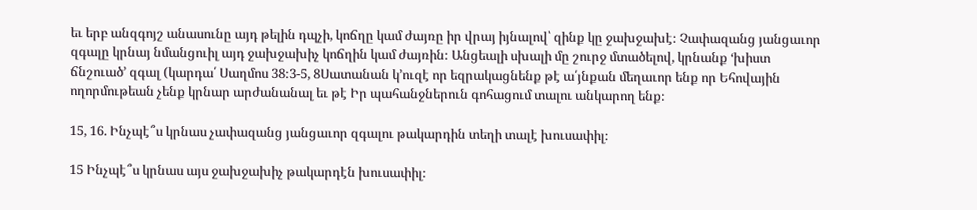եւ երբ անզգոյշ անասունը այդ թելին դպչի, կոճղը կամ ժայռը իր վրայ իյնալով՝ զինք կը ջախջախէ։ Չափազանց յանցաւոր զգալը կրնայ նմանցուիլ այդ ջախջախիչ կոճղին կամ ժայռին։ Անցեալի սխալի մը շուրջ մտածելով, կրնանք ‘խիստ ճնշուած’ զգալ (կարդա՛ Սաղմոս 38։3-5, 8Սատանան կ’ուզէ որ եզրակացնենք թէ ա՛յնքան մեղաւոր ենք որ Եհովային ողորմութեան չենք կրնար արժանանալ եւ թէ Իր պահանջներուն գոհացում տալու անկարող ենք։

15, 16. Ինչպէ՞ս կրնաս չափազանց յանցաւոր զգալու թակարդին տեղի տալէ խուսափիլ։

15 Ինչպէ՞ս կրնաս այս ջախջախիչ թակարդէն խուսափիլ։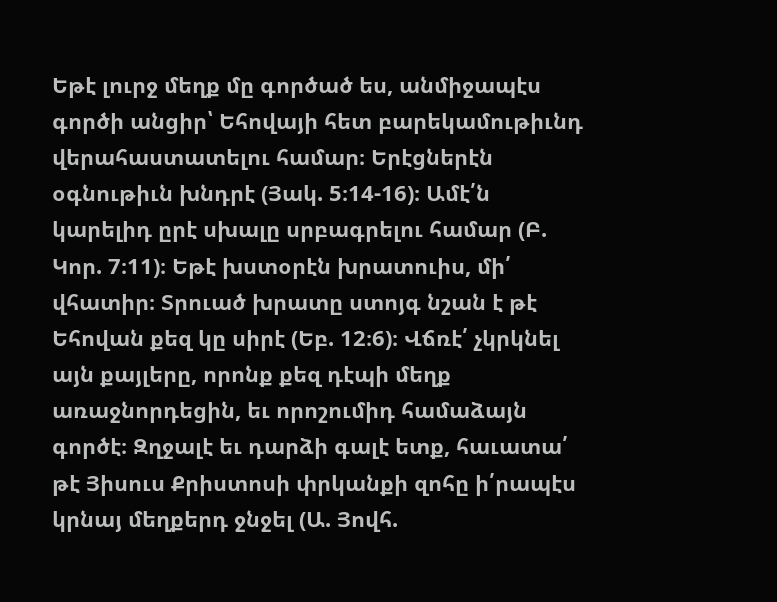Եթէ լուրջ մեղք մը գործած ես, անմիջապէս գործի անցիր՝ Եհովայի հետ բարեկամութիւնդ վերահաստատելու համար։ Երէցներէն օգնութիւն խնդրէ (Յակ. 5։14-16)։ Ամէ՛ն կարելիդ ըրէ սխալը սրբագրելու համար (Բ. Կոր. 7։11)։ Եթէ խստօրէն խրատուիս, մի՛ վհատիր։ Տրուած խրատը ստոյգ նշան է թէ Եհովան քեզ կը սիրէ (Եբ. 12։6)։ Վճռէ՛ չկրկնել այն քայլերը, որոնք քեզ դէպի մեղք առաջնորդեցին, եւ որոշումիդ համաձայն գործէ։ Զղջալէ եւ դարձի գալէ ետք, հաւատա՛ թէ Յիսուս Քրիստոսի փրկանքի զոհը ի՛րապէս կրնայ մեղքերդ ջնջել (Ա. Յովհ.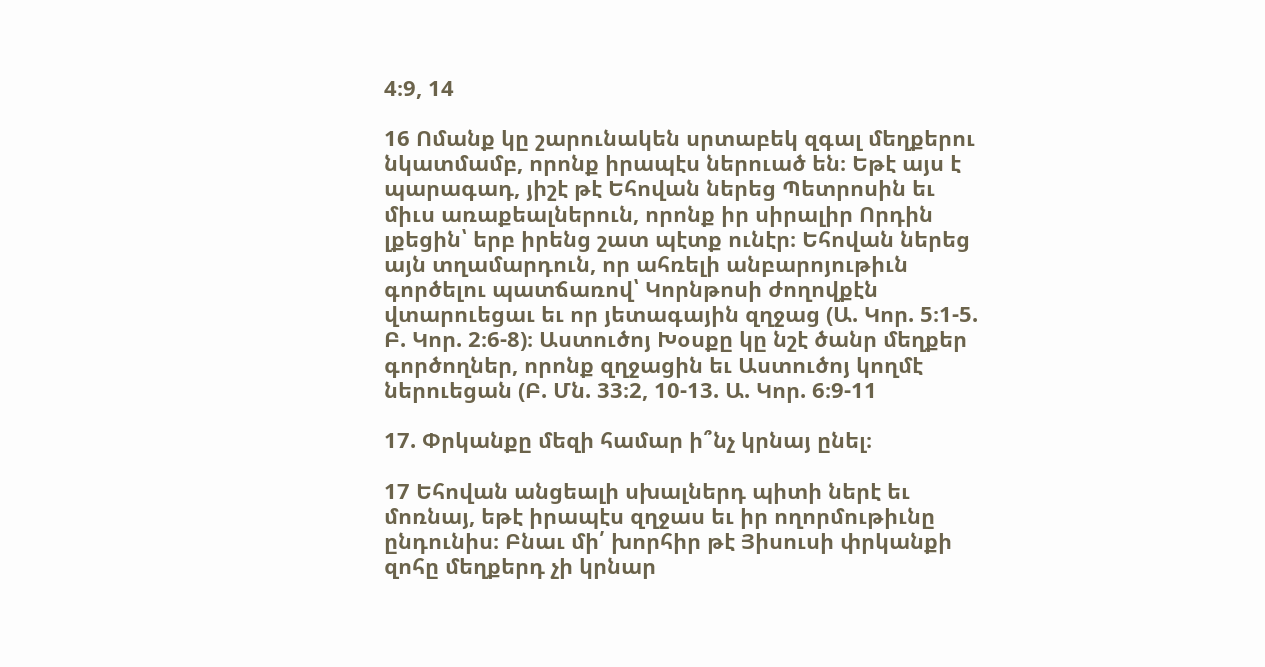4։9, 14

16 Ոմանք կը շարունակեն սրտաբեկ զգալ մեղքերու նկատմամբ, որոնք իրապէս ներուած են։ Եթէ այս է պարագադ, յիշէ թէ Եհովան ներեց Պետրոսին եւ միւս առաքեալներուն, որոնք իր սիրալիր Որդին լքեցին՝ երբ իրենց շատ պէտք ունէր։ Եհովան ներեց այն տղամարդուն, որ ահռելի անբարոյութիւն գործելու պատճառով՝ Կորնթոսի ժողովքէն վտարուեցաւ եւ որ յետագային զղջաց (Ա. Կոր. 5։1-5. Բ. Կոր. 2։6-8)։ Աստուծոյ Խօսքը կը նշէ ծանր մեղքեր գործողներ, որոնք զղջացին եւ Աստուծոյ կողմէ ներուեցան (Բ. Մն. 33։2, 10-13. Ա. Կոր. 6։9-11

17. Փրկանքը մեզի համար ի՞նչ կրնայ ընել։

17 Եհովան անցեալի սխալներդ պիտի ներէ եւ մոռնայ, եթէ իրապէս զղջաս եւ իր ողորմութիւնը ընդունիս։ Բնաւ մի՛ խորհիր թէ Յիսուսի փրկանքի զոհը մեղքերդ չի կրնար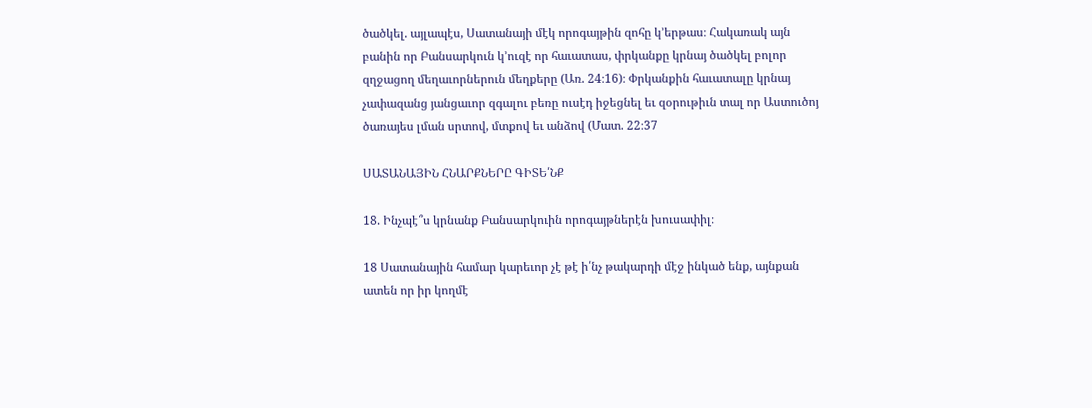ծածկել. այլապէս, Սատանայի մէկ որոգայթին զոհը կ’երթաս։ Հակառակ այն բանին որ Բանսարկուն կ’ուզէ որ հաւատաս, փրկանքը կրնայ ծածկել բոլոր զղջացող մեղաւորներուն մեղքերը (Առ. 24։16)։ Փրկանքին հաւատալը կրնայ չափազանց յանցաւոր զգալու բեռը ուսէդ իջեցնել եւ զօրութիւն տալ որ Աստուծոյ ծառայես լման սրտով, մտքով եւ անձով (Մատ. 22։37

ՍԱՏԱՆԱՅԻՆ ՀՆԱՐՔՆԵՐԸ ԳԻՏԵ՛ՆՔ

18. Ինչպէ՞ս կրնանք Բանսարկուին որոգայթներէն խուսափիլ։

18 Սատանային համար կարեւոր չէ թէ ի՛նչ թակարդի մէջ ինկած ենք, այնքան ատեն որ իր կողմէ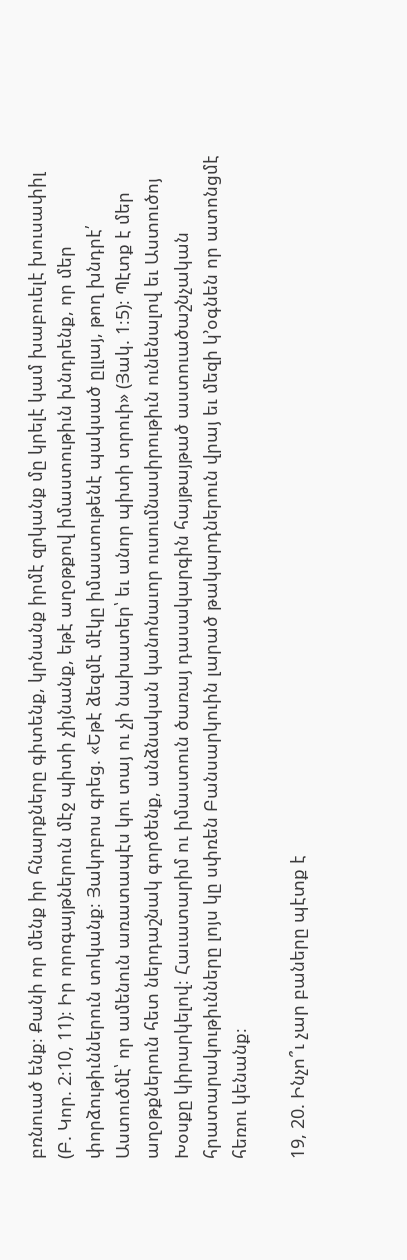բռնուած ենք։ Քանի որ մենք իր հնարքները գիտենք, կրնանք իրմէ զրկանք մը կրելէ կամ խաբուելէ խուսափիլ (Բ. Կոր. 2։10, 11)։ Իր որոգայթներուն մէջ պիտի չիյնանք, եթէ աղօթքով իմաստութիւն խնդրենք, որ մեր փորձութիւններուն տոկանք։ Յակոբոս գրեց. «Եթէ ձեզմէ մէկը իմաստութենէ պակսած ըլլայ, թող խնդրէ՛ Աստուծմէ՝ որ ամենուն առատապէս կու տայ ու չի նախատեր՝ եւ անոր պիտի տրուի» (Յակ. 1։5)։ Պէտք է մեր աղօթքներուն հետ ներդաշնակ գործենք, անձնական կանոնաւոր ուսումնասիրութիւն ունենալով եւ Աստուծոյ Խօսքը կիրարկելով։ Հաւատարիմ ու իմաստուն ծառայ դասակարգին հայթայթած աստուածաշնչական հրատարակութիւնները լոյս կը սփռեն Բանսարկուին լարած թակարդներուն վրայ եւ մեզի կ’օգնեն որ ատոնցմէ հեռու կենանք։

19, 20. Ինչո՞ւ չար բաները պէտք է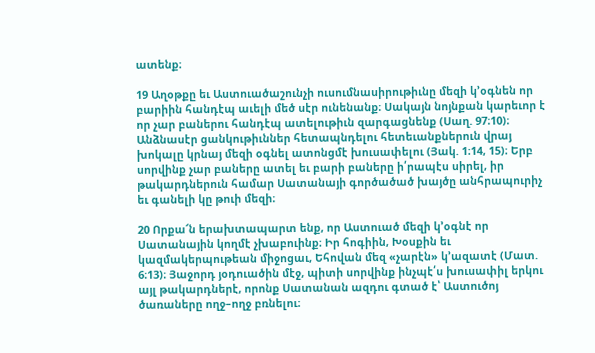ատենք։

19 Աղօթքը եւ Աստուածաշունչի ուսումնասիրութիւնը մեզի կ’օգնեն որ բարիին հանդէպ աւելի մեծ սէր ունենանք։ Սակայն նոյնքան կարեւոր է որ չար բաներու հանդէպ ատելութիւն զարգացնենք (Սաղ. 97։10)։ Անձնասէր ցանկութիւններ հետապնդելու հետեւանքներուն վրայ խոկալը կրնայ մեզի օգնել ատոնցմէ խուսափելու (Յակ. 1։14, 15)։ Երբ սորվինք չար բաները ատել եւ բարի բաները ի՛րապէս սիրել, իր թակարդներուն համար Սատանայի գործածած խայծը անհրապուրիչ եւ գանելի կը թուի մեզի։

20 Որքա՜ն երախտապարտ ենք, որ Աստուած մեզի կ’օգնէ որ Սատանային կողմէ չխաբուինք։ Իր հոգիին, Խօսքին եւ կազմակերպութեան միջոցաւ, Եհովան մեզ «չարէն» կ’ազատէ (Մատ. 6։13)։ Յաջորդ յօդուածին մէջ, պիտի սորվինք ինչպէ՛ս խուսափիլ երկու այլ թակարդներէ, որոնք Սատանան ազդու գտած է՝ Աստուծոյ ծառաները ողջ–ողջ բռնելու։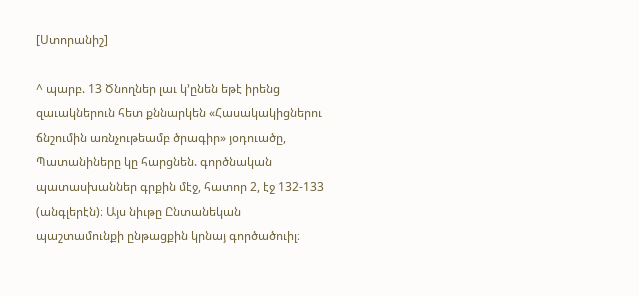[Ստորանիշ]

^ պարբ. 13 Ծնողներ լաւ կ’ընեն եթէ իրենց զաւակներուն հետ քննարկեն «Հասակակիցներու ճնշումին առնչութեամբ ծրագիր» յօդուածը, Պատանիները կը հարցնեն. գործնական պատասխաններ գրքին մէջ, հատոր 2, էջ 132-133 (անգլերէն)։ Այս նիւթը Ընտանեկան պաշտամունքի ընթացքին կրնայ գործածուիլ։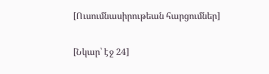[Ուսումնասիրութեան հարցումներ]

[Նկար՝ էջ 24]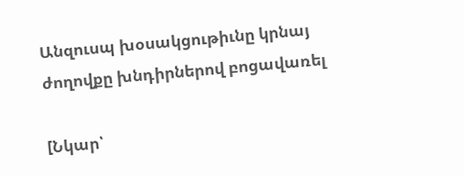Անզուսպ խօսակցութիւնը կրնայ ժողովքը խնդիրներով բոցավառել

[Նկար՝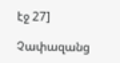էջ 27]

Չափազանց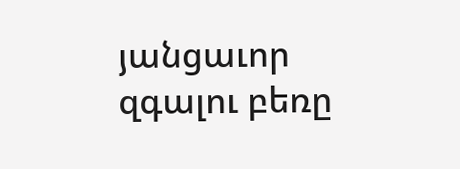յանցաւոր զգալու բեռը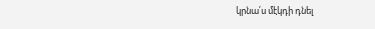կրնա՛ս մէկդի դնել